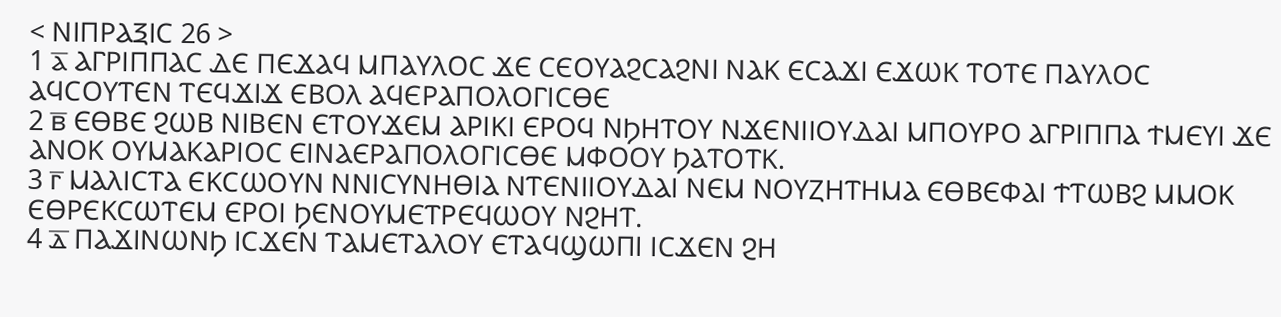< ⲚⲒⲠⲢⲀⲜⲒⲤ 26 >
1 ⲁ̅ ⲀⲄⲢⲒⲠⲠⲀⲤ ⲆⲈ ⲠⲈϪⲀϤ ⲘⲠⲀⲨⲖⲞⲤ ϪⲈ ⲤⲈⲞⲨⲀϨⲤⲀϨⲚⲒ ⲚⲀⲔ ⲈⲤⲀϪⲒ ⲈϪⲰⲔ ⲦⲞⲦⲈ ⲠⲀⲨⲖⲞⲤ ⲀϤⲤⲞⲨⲦⲈⲚ ⲦⲈϤϪⲒϪ ⲈⲂⲞⲖ ⲀϤⲈⲢⲀⲠⲞⲖⲞⲄⲒⲤⲐⲈ
2 ⲃ̅ ⲈⲐⲂⲈ ϨⲰⲂ ⲚⲒⲂⲈⲚ ⲈⲦⲞⲨϪⲈⲘ ⲀⲢⲒⲔⲒ ⲈⲢⲞϤ ⲚϦⲎⲦⲞⲨ ⲚϪⲈⲚⲒⲒⲞⲨⲆⲀⲒ ⲘⲠⲞⲨⲢⲞ ⲀⲄⲢⲒⲠⲠⲀ ϮⲘⲈⲨⲒ ϪⲈ ⲀⲚⲞⲔ ⲞⲨⲘⲀⲔⲀⲢⲒⲞⲤ ⲈⲒⲚⲀⲈⲢⲀⲠⲞⲖⲞⲄⲒⲤⲐⲈ ⲘⲪⲞⲞⲨ ϦⲀⲦⲞⲦⲔ.
3 ⲅ̅ ⲘⲀⲖⲒⲤⲦⲀ ⲈⲔⲤⲰⲞⲨⲚ ⲚⲚⲒⲤⲨⲚⲎⲐⲒⲀ ⲚⲦⲈⲚⲒⲒⲞⲨⲆⲀⲒ ⲚⲈⲘ ⲚⲞⲨⲌⲎⲦⲎⲘⲀ ⲈⲐⲂⲈⲪⲀⲒ ϮⲦⲰⲂϨ ⲘⲘⲞⲔ ⲈⲐⲢⲈⲔⲤⲰⲦⲈⲘ ⲈⲢⲞⲒ ϦⲈⲚⲞⲨⲘⲈⲦⲢⲈϤⲰⲞⲨ ⲚϨⲎⲦ.
4 ⲇ̅ ⲠⲀϪⲒⲚⲰⲚϦ ⲒⲤϪⲈⲚ ⲦⲀⲘⲈⲦⲀⲖⲞⲨ ⲈⲦⲀϤϢⲰⲠⲒ ⲒⲤϪⲈⲚ ϨⲎ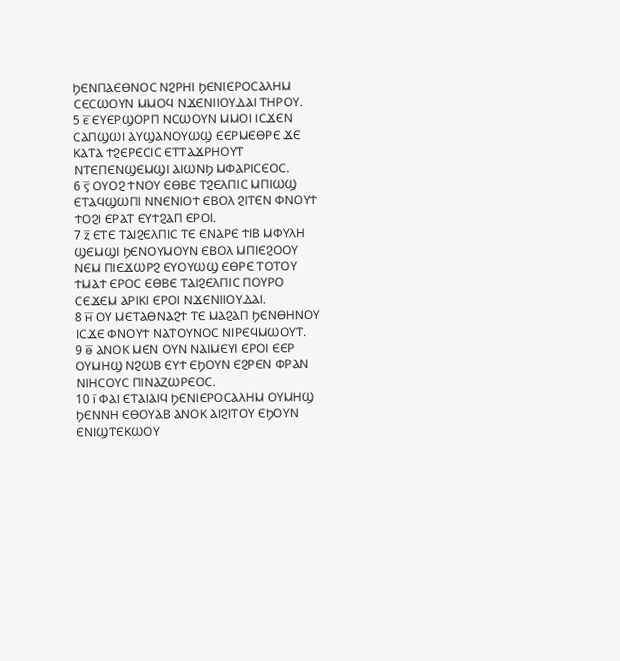ϦⲈⲚⲠⲀⲈⲐⲚⲞⲤ ⲚϨⲢⲎⲒ ϦⲈⲚⲒⲈⲢⲞⲤⲀⲖⲎⲘ ⲤⲈⲤⲰⲞⲨⲚ ⲘⲘⲞϤ ⲚϪⲈⲚⲒⲒⲞⲨⲆⲀⲒ ⲦⲎⲢⲞⲨ.
5 ⲉ̅ ⲈⲨⲈⲢϢⲞⲢⲠ ⲚⲤⲰⲞⲨⲚ ⲘⲘⲞⲒ ⲒⲤϪⲈⲚ ⲤⲀⲠϢⲰⲒ ⲀⲨϢⲀⲚⲞⲨⲰϢ ⲈⲈⲢⲘⲈⲐⲢⲈ ϪⲈ ⲔⲀⲦⲀ ϮϨⲈⲢⲈⲤⲒⲤ ⲈⲦⲦⲀϪⲢⲎⲞⲨⲦ ⲚⲦⲈⲠⲈⲚϢⲈⲘϢⲒ ⲀⲒⲰⲚϦ ⲘⲪⲀⲢⲒⲤⲈⲞⲤ.
6 ⲋ̅ ⲞⲨⲞϨ ϮⲚⲞⲨ ⲈⲐⲂⲈ ⲦϨⲈⲖⲠⲒⲤ ⲘⲠⲒⲰϢ ⲈⲦⲀϤϢⲰⲠⲒ ⲚⲚⲈⲚⲒⲞϮ ⲈⲂⲞⲖ ϨⲒⲦⲈⲚ ⲪⲚⲞⲨϮ ϮⲞϨⲒ ⲈⲢⲀⲦ ⲈⲨϮϨⲀⲠ ⲈⲢⲞⲒ.
7 ⲍ̅ ⲈⲦⲈ ⲦⲀⲒϨⲈⲖⲠⲒⲤ ⲦⲈ ⲈⲚⲀⲢⲈ ϮⲒⲂ ⲘⲪⲨⲖⲎ ϢⲈⲘϢⲒ ϦⲈⲚⲞⲨⲘⲞⲨⲚ ⲈⲂⲞⲖ ⲘⲠⲒⲈϨⲞⲞⲨ ⲚⲈⲘ ⲠⲒⲈϪⲰⲢϨ ⲈⲨⲞⲨⲰϢ ⲈⲐⲢⲈ ⲦⲞⲦⲞⲨ ϮⲘⲀϮ ⲈⲢⲞⲤ ⲈⲐⲂⲈ ⲦⲀⲒϨⲈⲖⲠⲒⲤ ⲠⲞⲨⲢⲞ ⲤⲈϪⲈⲘ ⲀⲢⲒⲔⲒ ⲈⲢⲞⲒ ⲚϪⲈⲚⲒⲒⲞⲨⲆⲀⲒ.
8 ⲏ̅ ⲞⲨ ⲘⲈⲦⲀⲐⲚⲀϨϮ ⲦⲈ ⲘⲀϨⲀⲠ ϦⲈⲚⲐⲎⲚⲞⲨ ⲒⲤϪⲈ ⲪⲚⲞⲨϮ ⲚⲀⲦⲞⲨⲚⲞⲤ ⲚⲒⲢⲈϤⲘⲰⲞⲨⲦ.
9 ⲑ̅ ⲀⲚⲞⲔ ⲘⲈⲚ ⲞⲨⲚ ⲚⲀⲒⲘⲈⲨⲒ ⲈⲢⲞⲒ ⲈⲈⲢ ⲞⲨⲘⲎϢ ⲚϨⲰⲂ ⲈⲨϮ ⲈϦⲞⲨⲚ ⲈϨⲢⲈⲚ ⲪⲢⲀⲚ ⲚⲒⲎⲤⲞⲨⲤ ⲠⲒⲚⲀⲌⲰⲢⲈⲞⲤ.
10 ⲓ̅ ⲪⲀⲒ ⲈⲦⲀⲒⲀⲒϤ ϦⲈⲚⲒⲈⲢⲞⲤⲀⲖⲎⲘ ⲞⲨⲘⲎϢ ϦⲈⲚⲚⲎ ⲈⲐⲞⲨⲀⲂ ⲀⲚⲞⲔ ⲀⲒϨⲒⲦⲞⲨ ⲈϦⲞⲨⲚ ⲈⲚⲒϢⲦⲈⲔⲰⲞⲨ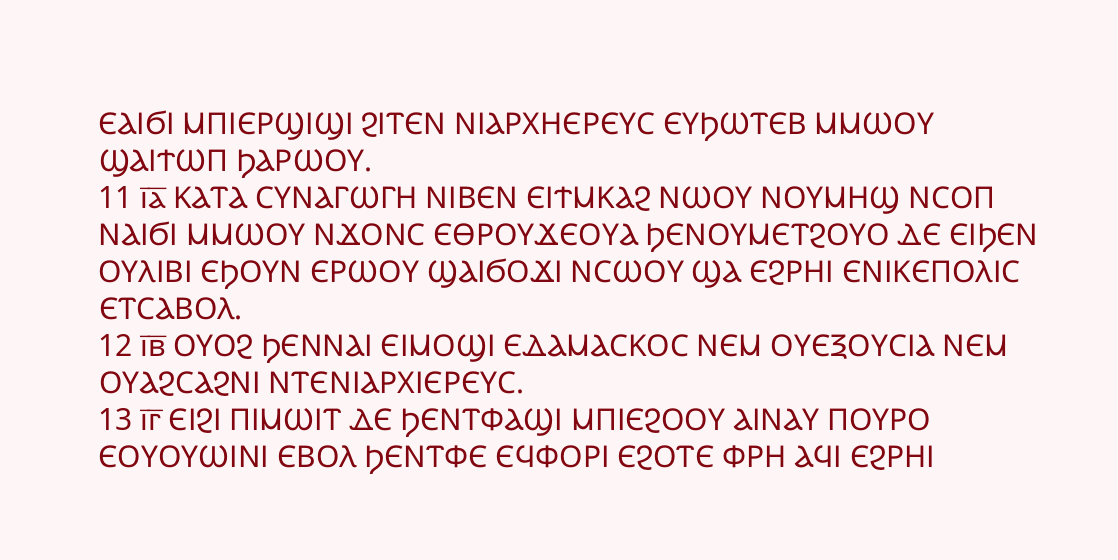ⲈⲀⲒϬⲒ ⲘⲠⲒⲈⲢϢⲒϢⲒ ϨⲒⲦⲈⲚ ⲚⲒⲀⲢⲬⲎⲈⲢⲈⲨⲤ ⲈⲨϦⲰⲦⲈⲂ ⲘⲘⲰⲞⲨ ϢⲀⲒϮⲰⲠ ϦⲀⲢⲰⲞⲨ.
11 ⲓ̅ⲁ̅ ⲔⲀⲦⲀ ⲤⲨⲚⲀⲄⲰⲄⲎ ⲚⲒⲂⲈⲚ ⲈⲒϮⲘⲔⲀϨ ⲚⲰⲞⲨ ⲚⲞⲨⲘⲎϢ ⲚⲤⲞⲠ ⲚⲀⲒϬⲒ ⲘⲘⲰⲞⲨ ⲚϪⲞⲚⲤ ⲈⲐⲢⲞⲨϪⲈⲞⲨⲀ ϦⲈⲚⲞⲨⲘⲈⲦϨⲞⲨⲞ ⲆⲈ ⲈⲒϦⲈⲚ ⲞⲨⲖⲒⲂⲒ ⲈϦⲞⲨⲚ ⲈⲢⲰⲞⲨ ϢⲀⲒϬⲞϪⲒ ⲚⲤⲰⲞⲨ ϢⲀ ⲈϨⲢⲎⲒ ⲈⲚⲒⲔⲈⲠⲞⲖⲒⲤ ⲈⲦⲤⲀⲂⲞⲖ.
12 ⲓ̅ⲃ̅ ⲞⲨⲞϨ ϦⲈⲚⲚⲀⲒ ⲈⲒⲘⲞϢⲒ ⲈⲆⲀⲘⲀⲤⲔⲞⲤ ⲚⲈⲘ ⲞⲨⲈⲜⲞⲨⲤⲒⲀ ⲚⲈⲘ ⲞⲨⲀϨⲤⲀϨⲚⲒ ⲚⲦⲈⲚⲒⲀⲢⲬⲒⲈⲢⲈⲨⲤ.
13 ⲓ̅ⲅ̅ ⲈⲒϨⲒ ⲠⲒⲘⲰⲒⲦ ⲆⲈ ϦⲈⲚⲦⲪⲀϢⲒ ⲘⲠⲒⲈϨⲞⲞⲨ ⲀⲒⲚⲀⲨ ⲠⲞⲨⲢⲞ ⲈⲞⲨⲞⲨⲰⲒⲚⲒ ⲈⲂⲞⲖ ϦⲈⲚⲦⲪⲈ ⲈϤⲪⲞⲢⲒ ⲈϨⲞⲦⲈ ⲪⲢⲎ ⲀϤⲒ ⲈϨⲢⲎⲒ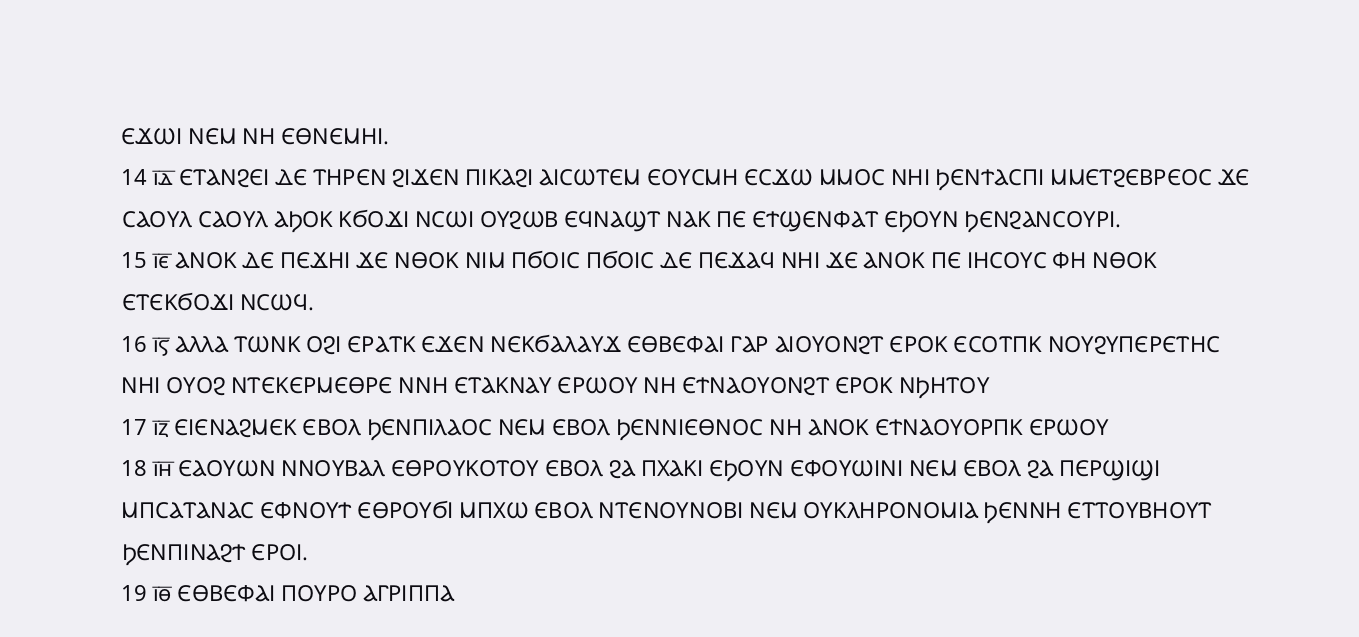ⲈϪⲰⲒ ⲚⲈⲘ ⲚⲎ ⲈⲐⲚⲈⲘⲎⲒ.
14 ⲓ̅ⲇ̅ ⲈⲦⲀⲚϨⲈⲒ ⲆⲈ ⲦⲎⲢⲈⲚ ϨⲒϪⲈⲚ ⲠⲒⲔⲀϨⲒ ⲀⲒⲤⲰⲦⲈⲘ ⲈⲞⲨⲤⲘⲎ ⲈⲤϪⲰ ⲘⲘⲞⲤ ⲚⲎⲒ ϦⲈⲚϮⲀⲤⲠⲒ ⲘⲘⲈⲦϨⲈⲂⲢⲈⲞⲤ ϪⲈ ⲤⲀⲞⲨⲖ ⲤⲀⲞⲨⲖ ⲀϦⲞⲔ ⲔϬⲞϪⲒ ⲚⲤⲰⲒ ⲞⲨϨⲰⲂ ⲈϤⲚⲀϢⲦ ⲚⲀⲔ ⲠⲈ ⲈϮϢⲈⲚⲪⲀⲦ ⲈϦⲞⲨⲚ ϦⲈⲚϨⲀⲚⲤⲞⲨⲢⲒ.
15 ⲓ̅ⲉ̅ ⲀⲚⲞⲔ ⲆⲈ ⲠⲈϪⲎⲒ ϪⲈ ⲚⲐⲞⲔ ⲚⲒⲘ ⲠϬⲞⲒⲤ ⲠϬⲞⲒⲤ ⲆⲈ ⲠⲈϪⲀϤ ⲚⲎⲒ ϪⲈ ⲀⲚⲞⲔ ⲠⲈ ⲒⲎⲤⲞⲨⲤ ⲪⲎ ⲚⲐⲞⲔ ⲈⲦⲈⲔϬⲞϪⲒ ⲚⲤⲰϤ.
16 ⲓ̅ⲋ̅ ⲀⲖⲖⲀ ⲦⲰⲚⲔ ⲞϨⲒ ⲈⲢⲀⲦⲔ ⲈϪⲈⲚ ⲚⲈⲔϬⲀⲖⲀⲨϪ ⲈⲐⲂⲈⲪⲀⲒ ⲄⲀⲢ ⲀⲒⲞⲨⲞⲚϨⲦ ⲈⲢⲞⲔ ⲈⲤⲞⲦⲠⲔ ⲚⲞⲨϨⲨⲠⲈⲢⲈⲦⲎⲤ ⲚⲎⲒ ⲞⲨⲞϨ ⲚⲦⲈⲔⲈⲢⲘⲈⲐⲢⲈ ⲚⲚⲎ ⲈⲦⲀⲔⲚⲀⲨ ⲈⲢⲰⲞⲨ ⲚⲎ ⲈϮⲚⲀⲞⲨⲞⲚϨⲦ ⲈⲢⲞⲔ ⲚϦⲎⲦⲞⲨ
17 ⲓ̅ⲍ̅ ⲈⲒⲈⲚⲀϨⲘⲈⲔ ⲈⲂⲞⲖ ϦⲈⲚⲠⲒⲖⲀⲞⲤ ⲚⲈⲘ ⲈⲂⲞⲖ ϦⲈⲚⲚⲒⲈⲐⲚⲞⲤ ⲚⲎ ⲀⲚⲞⲔ ⲈϮⲚⲀⲞⲨⲞⲢⲠⲔ ⲈⲢⲰⲞⲨ
18 ⲓ̅ⲏ̅ ⲈⲀⲞⲨⲰⲚ ⲚⲚⲞⲨⲂⲀⲖ ⲈⲐⲢⲞⲨⲔⲞⲦⲞⲨ ⲈⲂⲞⲖ ϨⲀ ⲠⲬⲀⲔⲒ ⲈϦⲞⲨⲚ ⲈⲪⲞⲨⲰⲒⲚⲒ ⲚⲈⲘ ⲈⲂⲞⲖ ϨⲀ ⲠⲈⲢϢⲒϢⲒ ⲘⲠⲤⲀⲦⲀⲚⲀⲤ ⲈⲪⲚⲞⲨϮ ⲈⲐⲢⲞⲨϬⲒ ⲘⲠⲬⲰ ⲈⲂⲞⲖ ⲚⲦⲈⲚⲞⲨⲚⲞⲂⲒ ⲚⲈⲘ ⲞⲨⲔⲖⲎⲢⲞⲚⲞⲘⲒⲀ ϦⲈⲚⲚⲎ ⲈⲦⲦⲞⲨⲂⲎⲞⲨⲦ ϦⲈⲚⲠⲒⲚⲀϨϮ ⲈⲢⲞⲒ.
19 ⲓ̅ⲑ̅ ⲈⲐⲂⲈⲪⲀⲒ ⲠⲞⲨⲢⲞ ⲀⲄⲢⲒⲠⲠⲀ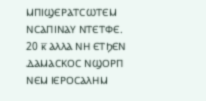ⲘⲠⲒϢⲈⲢⲀⲦⲤⲰⲦⲈⲘ ⲚⲤⲀⲠⲒⲚⲀⲨ ⲚⲦⲈⲦⲪⲈ.
20 ⲕ̅ ⲀⲖⲖⲀ ⲚⲎ ⲈⲦϦⲈⲚ ⲆⲀⲘⲀⲤⲔⲞⲤ ⲚϢⲞⲢⲠ ⲚⲈⲘ ⲒⲈⲢⲞⲤⲀⲖⲎⲘ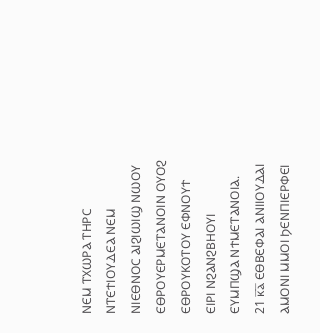ⲚⲈⲘ ⲦⲬⲰⲢⲀ ⲦⲎⲢⲤ ⲚⲦⲈϮⲒⲞⲨⲆⲈⲀ ⲚⲈⲘ ⲚⲒⲈⲐⲚⲞⲤ ⲀⲒϨⲒⲰⲒϢ ⲚⲰⲞⲨ ⲈⲐⲢⲞⲨⲈⲢⲘⲈⲦⲀⲚⲞⲒⲚ ⲞⲨⲞϨ ⲈⲐⲢⲞⲨⲔⲞⲦⲞⲨ ⲈⲪⲚⲞⲨϮ ⲈⲒⲢⲒ ⲚϨⲀⲚϨⲂⲎⲞⲨⲒ ⲈⲨⲘⲠϢⲀ ⲚϮⲘⲈⲦⲀⲚⲞⲒⲀ.
21 ⲕ̅ⲁ̅ ⲈⲐⲂⲈⲪⲀⲒ ⲀⲚⲒⲒⲞⲨⲆⲀⲒ ⲀⲘⲞⲚⲒ ⲘⲘⲞⲒ ϦⲈⲚⲠⲒⲈⲢⲪⲈⲒ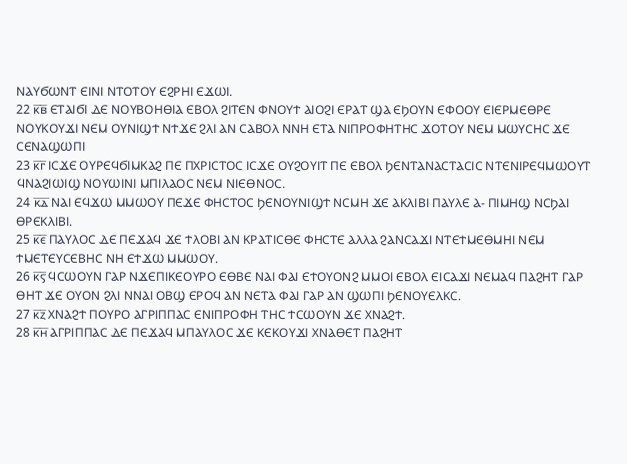ⲚⲀⲨϬⲰⲚⲦ ⲈⲒⲚⲒ ⲚⲦⲞⲦⲞⲨ ⲈϨⲢⲎⲒ ⲈϪⲰⲒ.
22 ⲕ̅ⲃ̅ ⲈⲦⲀⲒϬⲒ ⲆⲈ ⲚⲞⲨⲂⲞⲎⲐⲒⲀ ⲈⲂⲞⲖ ϨⲒⲦⲈⲚ ⲪⲚⲞⲨϮ ⲀⲒⲞϨⲒ ⲈⲢⲀⲦ ϢⲀ ⲈϦⲞⲨⲚ ⲈⲪⲞⲞⲨ ⲈⲒⲈⲢⲘⲈⲐⲢⲈ ⲚⲞⲨⲔⲞⲨϪⲒ ⲚⲈⲘ ⲞⲨⲚⲒϢϮ ⲚϮϪⲈ ϨⲖⲒ ⲀⲚ ⲤⲀⲂⲞⲖ ⲚⲚⲎ ⲈⲦⲀ ⲚⲒⲠⲢⲞⲪⲎⲦⲎⲤ ϪⲞⲦⲞⲨ ⲚⲈⲘ ⲘⲰⲨⲤⲎⲤ ϪⲈ ⲤⲈⲚⲀϢⲰⲠⲒ
23 ⲕ̅ⲅ̅ ⲒⲤϪⲈ ⲞⲨⲢⲈϤϬⲒⲘⲔⲀϨ ⲠⲈ ⲠⲬⲢⲒⲤⲦⲞⲤ ⲒⲤϪⲈ ⲞⲨϨⲞⲨⲒⲦ ⲠⲈ ⲈⲂⲞⲖ ϦⲈⲚⲦⲀⲚⲀⲤⲦⲀⲤⲒⲤ ⲚⲦⲈⲚⲒⲢⲈϤⲘⲰⲞⲨⲦ ϤⲚⲀϨⲒⲰⲒϢ ⲚⲞⲨⲰⲒⲚⲒ ⲘⲠⲒⲖⲀⲞⲤ ⲚⲈⲘ ⲚⲒⲈⲐⲚⲞⲤ.
24 ⲕ̅ⲇ̅ ⲚⲀⲒ ⲈϤϪⲰ ⲘⲘⲰⲞⲨ ⲠⲈϪⲈ ⲪⲎⲤⲦⲞⲤ ϦⲈⲚⲞⲨⲚⲒϢϮ ⲚⲤⲘⲎ ϪⲈ ⲀⲔⲖⲒⲂⲒ ⲠⲀⲨⲖⲈ Ⲁ- ⲠⲒⲘⲎϢ ⲚⲤϦⲀⲒ ⲐⲢⲈⲔⲖⲒⲂⲒ.
25 ⲕ̅ⲉ̅ ⲠⲀⲨⲖⲞⲤ ⲆⲈ ⲠⲈϪⲀϤ ϪⲈ ϮⲖⲞⲂⲒ ⲀⲚ ⲔⲢⲀⲦⲒⲤⲐⲈ ⲪⲎⲤⲦⲈ ⲀⲖⲖⲀ ϨⲀⲚⲤⲀϪⲒ ⲚⲦⲈϮⲘⲈⲐⲘⲎⲒ ⲚⲈⲘ ϮⲘⲈⲦⲈⲨⲤⲈⲂⲎⲤ ⲚⲎ ⲈϮϪⲰ ⲘⲘⲰⲞⲨ.
26 ⲕ̅ⲋ̅ ϤⲤⲰⲞⲨⲚ ⲄⲀⲢ ⲚϪⲈⲠⲒⲔⲈⲞⲨⲢⲞ ⲈⲐⲂⲈ ⲚⲀⲒ ⲪⲀⲒ ⲈϮⲞⲨⲞⲚϨ ⲘⲘⲞⲒ ⲈⲂⲞⲖ ⲈⲒⲤⲀϪⲒ ⲚⲈⲘⲀϤ ⲠⲀϨⲎⲦ ⲄⲀⲢ ⲐⲎⲦ ϪⲈ ⲞⲨⲞⲚ ϨⲖⲒ ⲚⲚⲀⲒ ⲞⲂϢ ⲈⲢⲞϤ ⲀⲚ ⲚⲈⲦⲀ ⲪⲀⲒ ⲄⲀⲢ ⲀⲚ ϢⲰⲠⲒ ϦⲈⲚⲞⲨⲈⲖⲔⲤ.
27 ⲕ̅ⲍ̅ ⲬⲚⲀϨϮ ⲠⲞⲨⲢⲞ ⲀⲄⲢⲒⲠⲠⲀⲤ ⲈⲚⲒⲠⲢⲞⲪⲎ ⲦⲎⲤ ϮⲤⲰⲞⲨⲚ ϪⲈ ⲬⲚⲀϨϮ.
28 ⲕ̅ⲏ̅ ⲀⲄⲢⲒⲠⲠⲀⲤ ⲆⲈ ⲠⲈϪⲀϤ ⲘⲠⲀⲨⲖⲞⲤ ϪⲈ ⲔⲈⲔⲞⲨϪⲒ ⲬⲚⲀⲐⲈⲦ ⲠⲀϨⲎⲦ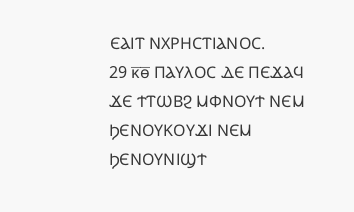ⲈⲀⲒⲦ ⲚⲬⲢⲎⲤⲦⲒⲀⲚⲞⲤ.
29 ⲕ̅ⲑ̅ ⲠⲀⲨⲖⲞⲤ ⲆⲈ ⲠⲈϪⲀϤ ϪⲈ ϮⲦⲰⲂϨ ⲘⲪⲚⲞⲨϮ ⲚⲈⲘ ϦⲈⲚⲞⲨⲔⲞⲨϪⲒ ⲚⲈⲘ ϦⲈⲚⲞⲨⲚⲒϢϮ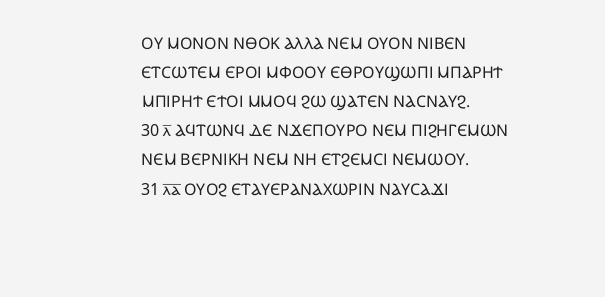ⲞⲨ ⲘⲞⲚⲞⲚ ⲚⲐⲞⲔ ⲀⲖⲖⲀ ⲚⲈⲘ ⲞⲨⲞⲚ ⲚⲒⲂⲈⲚ ⲈⲦⲤⲰⲦⲈⲘ ⲈⲢⲞⲒ ⲘⲪⲞⲞⲨ ⲈⲐⲢⲞⲨϢⲰⲠⲒ ⲘⲠⲀⲢⲎϮ ⲘⲠⲒⲢⲎϮ ⲈϮⲞⲒ ⲘⲘⲞϤ ϨⲰ ϢⲀⲦⲈⲚ ⲚⲀⲤⲚⲀⲨϨ.
30 ⲗ̅ ⲀϤⲦⲰⲚϤ ⲆⲈ ⲚϪⲈⲠⲞⲨⲢⲞ ⲚⲈⲘ ⲠⲒϨⲎⲄⲈⲘⲰⲚ ⲚⲈⲘ ⲂⲈⲢⲚⲒⲔⲎ ⲚⲈⲘ ⲚⲎ ⲈⲦϨⲈⲘⲤⲒ ⲚⲈⲘⲰⲞⲨ.
31 ⲗ̅ⲁ̅ ⲞⲨⲞϨ ⲈⲦⲀⲨⲈⲢⲀⲚⲀⲬⲰⲢⲒⲚ ⲚⲀⲨⲤⲀϪⲒ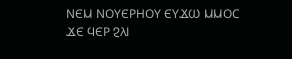ⲚⲈⲘ ⲚⲞⲨⲈⲢⲎⲞⲨ ⲈⲨϪⲰ ⲘⲘⲞⲤ ϪⲈ ϤⲈⲢ ϨⲖⲒ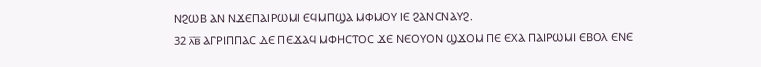ⲚϨⲰⲂ ⲀⲚ ⲚϪⲈⲠⲀⲒⲢⲰⲘⲒ ⲈϤⲘⲠϢⲀ ⲘⲪⲘⲞⲨ ⲒⲈ ϨⲀⲚⲤⲚⲀⲨϨ.
32 ⲗ̅ⲃ̅ ⲀⲄⲢⲒⲠⲠⲀⲤ ⲆⲈ ⲠⲈϪⲀϤ ⲘⲪⲎⲤⲦⲞⲤ ϪⲈ ⲚⲈⲞⲨⲞⲚ ϢϪⲞⲘ ⲠⲈ ⲈⲬⲀ ⲠⲀⲒⲢⲰⲘⲒ ⲈⲂⲞⲖ ⲈⲚⲈ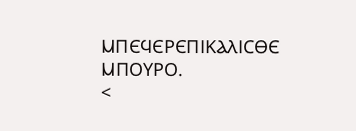ⲘⲠⲈϤⲈⲢⲈⲠⲒⲔⲀⲖⲒⲤⲐⲈ ⲘⲠⲞⲨⲢⲞ.
<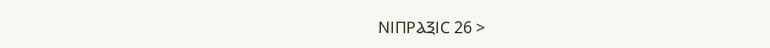ⲚⲒⲠⲢⲀⲜⲒⲤ 26 >